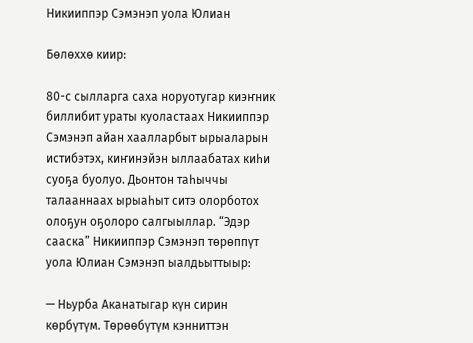Никииппэр Сэмэнэп уола Юлиан

Бөлөххө киир:

80-с сылларга саха норуотугар киэҥник биллибит ураты куоластаах Никииппэр Сэмэнэп айан хаалларбыт ырыаларын истибэтэх, киҥинэйэн ыллаабатах киһи суоҕа буолуо. Дьонтон таһыччы талааннаах ырыаһыт ситэ олорботох олоҕун оҕолоро салгыыллар. “Эдэр сааска” Никииппэр Сэмэнэп төрөппүт уола Юлиан Сэмэнэп ыалдьыттыыр:

— Ньурба Аканатыгар күн сирин көрбүтүм. Төрөөбүтүм кэнниттэн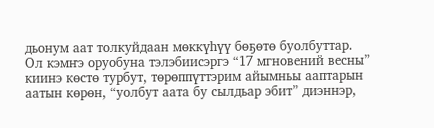дьонум аат толкуйдаан мөккүһүү бөҕөтө буолбуттар. Ол кэмҥэ оруобуна тэлэбиисэргэ “17 мгновений весны” киинэ көстө турбут, төрөппүттэрим айымньы ааптарын аатын көрөн, “уолбут аата бу сылдьар эбит” диэннэр,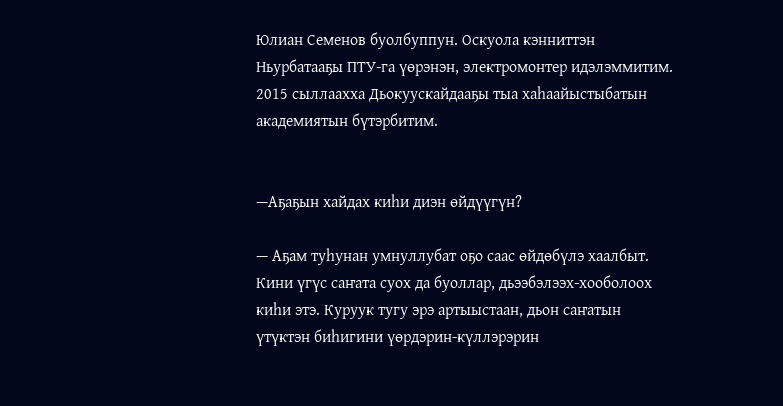Юлиан Семенов буолбуппун. Оскуола кэнниттэн Ньурбатааҕы ПТУ-га үөрэнэн, электромонтер идэлэммитим. 2015 сыллаахха Дьокуускайдааҕы тыа хаһаайыстыбатын академиятын бүтэрбитим.


—Аҕаҕын хайдах киһи диэн өйдүүгүн?

— Аҕам туһунан умнуллубат оҕо саас өйдөбүлэ хаалбыт. Кини үгүс саҥата суох да буоллар, дьээбэлээх-хооболоох киһи этэ. Куруук тугу эрэ артыыстаан, дьон саҥатын үтүктэн биһигини үөрдэрин-күллэрэрин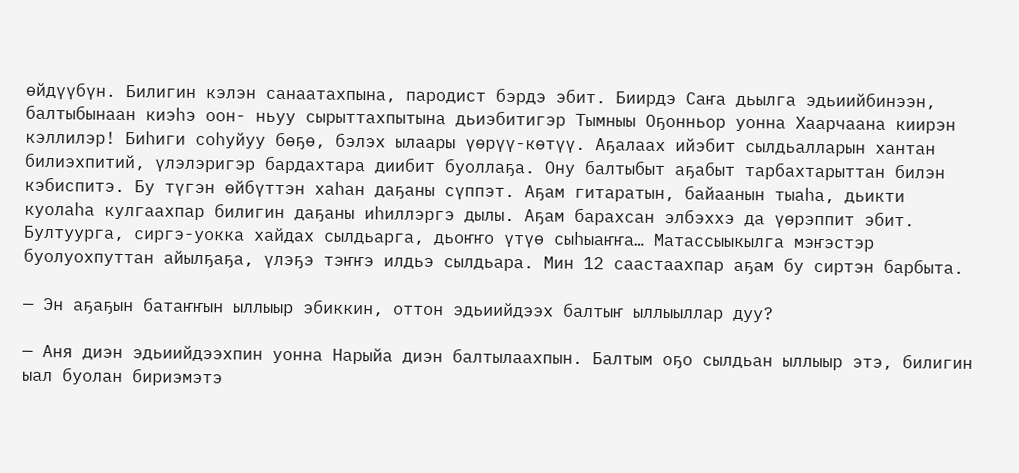өйдүүбүн. Билигин кэлэн санаатахпына, пародист бэрдэ эбит. Биирдэ Саҥа дьылга эдьиийбинээн, балтыбынаан киэһэ оон- ньуу сырыттахпытына дьиэбитигэр Тымныы Оҕонньор уонна Хаарчаана киирэн кэллилэр! Биһиги соһуйуу бөҕө, бэлэх ылаары үөрүү-көтүү. Аҕалаах ийэбит сылдьалларын хантан билиэхпитий, үлэлэригэр бардахтара диибит буоллаҕа. Ону балтыбыт аҕабыт тарбахтарыттан билэн кэбиспитэ. Бу түгэн өйбүттэн хаһан даҕаны сүппэт. Аҕам гитаратын, байаанын тыаһа, дьикти куолаһа кулгаахпар билигин даҕаны иһиллэргэ дылы. Аҕам барахсан элбэххэ да үөрэппит эбит. Бултуурга, сиргэ-уокка хайдах сылдьарга, дьоҥҥо үтүө сыһыаҥҥа… Матассыыкылга мэҥэстэр буолуохпуттан айылҕаҕа, үлэҕэ тэҥҥэ илдьэ сылдьара. Мин 12 саастаахпар аҕам бу сиртэн барбыта.

— Эн аҕаҕын батаҥҥын ыллыыр эбиккин, оттон эдьиийдээх балтыҥ ыллыыллар дуу?

— Аня диэн эдьиийдээхпин уонна Нарыйа диэн балтылаахпын. Балтым оҕо сылдьан ыллыыр этэ, билигин ыал буолан бириэмэтэ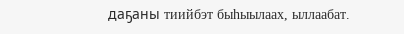даҕаны тиийбэт быһыылаах, ыллаабат.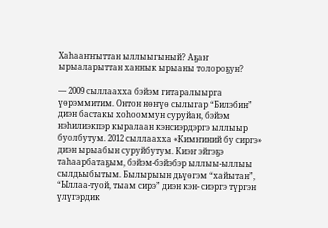Хаһааҥҥыттан ыллыыгыный? Аҕаҥ ырыаларыттан ханнык ырыаны толороҕун?

— 2009 сыллаахха бэйэм гитаралыырга үөрэммитим. Онтон нөҥүө сылыгар “Билэбин” диэн бастакы хоһооммун суруйан, бэйэм нэһилиэкпэр кыралаан кэнсиэрдэргэ ыллыыр буолбутум. 2012 сыллаахха «Кимҥиний бу сиргэ» диэн ырыабын суруйбутум. Киэҥ эйгэҕэ таһаарбатаҕым, бэйэм-бэйэбэр ыллыы-ыллыы сылдьыбытым. Былырыын дьүөгэм “хайытан”, “Ыллаа-туой, тыам сирэ” диэн кэн- сиэргэ түргэн үлүгэрдик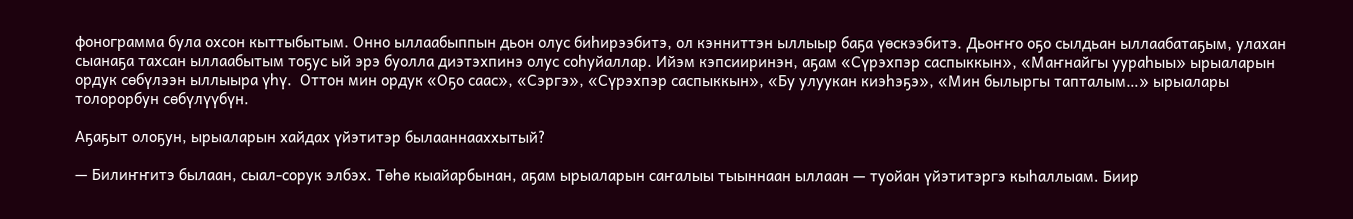фонограмма була охсон кыттыбытым. Онно ыллаабыппын дьон олус биһирээбитэ, ол кэнниттэн ыллыыр баҕа үөскээбитэ. Дьоҥҥо оҕо сылдьан ыллаабатаҕым, улахан сыанаҕа тахсан ыллаабытым тоҕус ый эрэ буолла диэтэхпинэ олус соһуйаллар. Ийэм кэпсииринэн, аҕам «Сүрэхпэр саспыккын», «Маҥнайгы уураһыы» ырыаларын ордук сөбүлээн ыллыыра үһү.  Оттон мин ордук «Оҕо саас», «Сэргэ», «Сүрэхпэр саспыккын», «Бу улуукан киэһэҕэ», «Мин былыргы тапталым…» ырыалары толорорбун сөбүлүүбүн.

Аҕаҕыт олоҕун, ырыаларын хайдах үйэтитэр былааннааххытый?

— Билиҥҥитэ былаан, сыал-сорук элбэх. Төһө кыайарбынан, аҕам ырыаларын саҥалыы тыыннаан ыллаан — туойан үйэтитэргэ кыһаллыам. Биир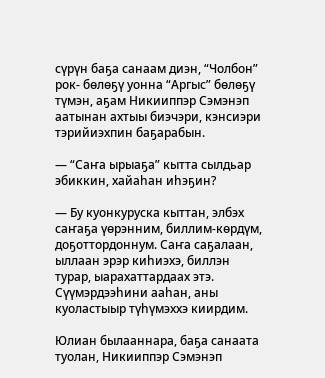сүрүн баҕа санаам диэн, “Чолбон” рок- бөлөҕү уонна “Аргыс” бөлөҕү түмэн, аҕам Никииппэр Сэмэнэп аатынан ахтыы биэчэри, кэнсиэри тэрийиэхпин баҕарабын.

— “Саҥа ырыаҕа” кытта сылдьар эбиккин, хайаһан иһэҕин?

— Бу куонкуруска кыттан, элбэх саҥаҕа үөрэнним, биллим-көрдүм, доҕоттордоннум. Саҥа саҕалаан, ыллаан эрэр киһиэхэ, биллэн турар, ыарахаттардаах этэ. Сүүмэрдээһини ааһан, аны куоластыыр түһүмэххэ киирдим.

Юлиан былааннара, баҕа санаата туолан, Никииппэр Сэмэнэп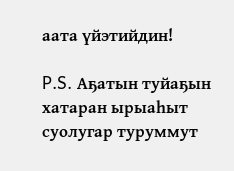аата үйэтийдин!

P.S. Аҕатын туйаҕын хатаран ырыаһыт суолугар туруммут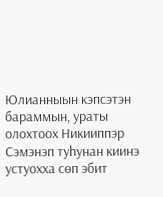Юлианныын кэпсэтэн бараммын, ураты олохтоох Никииппэр Сэмэнэп туһунан киинэ устуохха сөп эбит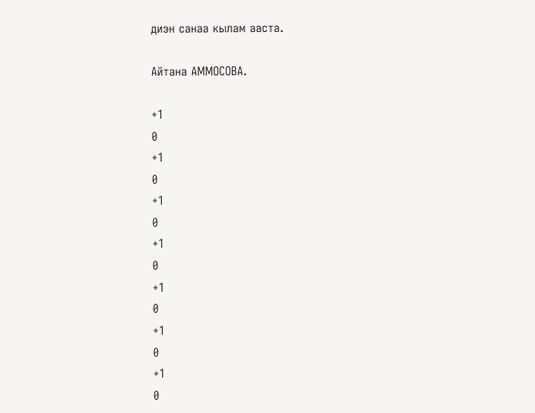диэн санаа кылам ааста.

Айтана АММОСОВА.

+1
0
+1
0
+1
0
+1
0
+1
0
+1
0
+1
0